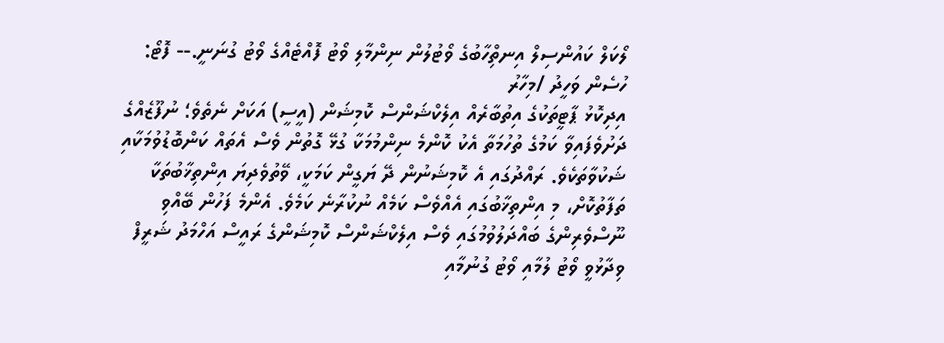ލޯކަލް ކައުންސިލް އިނތިްހާބުގެ ވޯޓުލުން ނިންމާލި ވޯޓު ފޮއްޓެއްގެ ވޯޓު ގުނަނީ.-- ފޮޓޯ: ހުސެން ވަހީދު /މިހާރު
އިދިކޮޅު ޕާޓީތަކުގެ އިތުބާރެއް އިލެކްޝަންސް ކޮމިޝަން (އީސީ) އަކަށް ނެތެވެ؛ ނުފޫޒެއްގެ ދަށުވެފައިވާ ކަމުގެ ތުހުމަތާ އެކު ކޮންމެ ނިންމުމަކާ ގުޅޭ ގޮތުން ވެސް އެތައް ކަންބޮޑުވުމަކާއި ޝަކުވާތަކެވެ. ރައްދުގައި އެ ކޮމިޝަނުން ދޭ ޔަގީން ކަމަކީ، ވޭތުވެދިޔަ އިންތިޚާބުތަކާ ތަފާތުކޮށް، މި އިންތިޚާބުގައި އެއްވެސް ކަމެއް ނުކުރާނެ ކަމެވެ. އެންމެ ފަހުން ބޭއްވި ނޫސްވެރިންގެ ބައްދަލުވުމުގައި ވެސް އިލެކްޝަންސް ކޮމިޝަންގެ ރައީސް އަހްމަދު ޝަރީފް ވިދާޅުވީ ވޯޓު ލުމާއި ވޯޓު ގުނުމާއި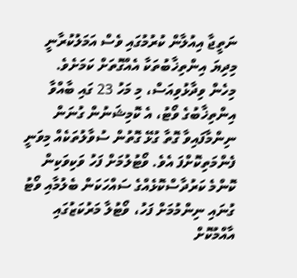ނަތީޖާ އިއުލާން ކުރުމުގައި ވެސް އަމަލުކުރާނީ މިދިޔަ އިންތިޚާބުތަކާ އެއްގޮތަށް ކަމަށެވެ.
މިހެން ވިދާޅުވިއަސް، މި މަހު 23 ގައި ބާއްވާ އިންތިޚާބުގެ ވޯޓު، އެ ކޮމިޝަނުން ގުނަން ނިންމާފައިވާ ގޮތާ ގުޅޭ ގޮތުން ސުވާލުތަކެއް މިވަނީ ފެންމަތިކޮށްފަ އެވެ. ވޯޓުލުމަށް ފަހު ވަކިވަކިން ކޮންމެ ކަރުދާސްކޮޅެއްގެ ސައްހަކަން ބެލުމާއި ވޯޓު ގުނައި ނިންމުމަށް ފަހު، ވޯޓުލާ މަރުކަޒުގައި އާއްމުކޮށް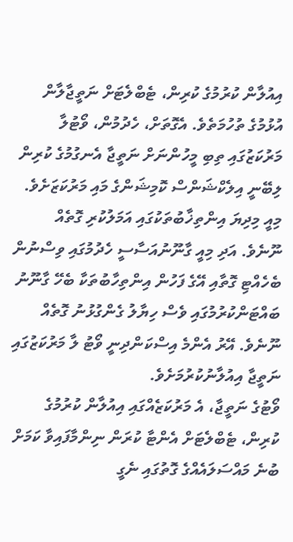އިއުލާން ކުރުމުގެ ކުރިން، ޓެބްލެޓަށް ނަތީޖާލާން އުޅުމުގެ ތުހުމަތެވެ. އެގޮތަށް، ހެދުމުން، ވޯޓުލާ މަރުކަޒުގައި ތިބި މީހުންނަށް ނަތީޖާ އެނގުމުގެ ކުރިން ލިބޭނީ އިލެކްޝަންސް ކޮމިޝަންގެ މައި މަރުކަޒަށެވެ.
މިއީ މިދިޔަ އިންތިޚާބުތަކުގައި އަމަލުކުރި ގޮތެއް ނޫނެވެ. އަދި މިއީ ގާނޫނުއަސާސީ ހެދުމުގައި ވިސްނުން ބެހެއްޓި ގޮތާއި އޭގެ ފަހުން އިންތިހާބުތަކާ ބެހޭ ގާނޫނު ބައްޓަންކުރުމުގައި ވެސް ހިޔާލު ގެންގުޅުނު ގޮތެއް ނޫނެވެ. އޭރު އެންމެ އިސްކަންދިނީ ވޯޓު ލާ މަރުކަޒުގައި ނަތީޖާ އިއުލާނުކުރުމަށެވެ.
ވޯޓުގެ ނަތީޖާ، އެ މަރުކަޒެއްގައި އިއުލާން ކުރުމުގެ ކުރިން، ޓެބްލެޓަށް އެންޓާ ކުރަން ނިންމާފައިވާ ކަމަށް ބުނެ މައްސަލައެއްގެ ގޮތުގައި ނެގީ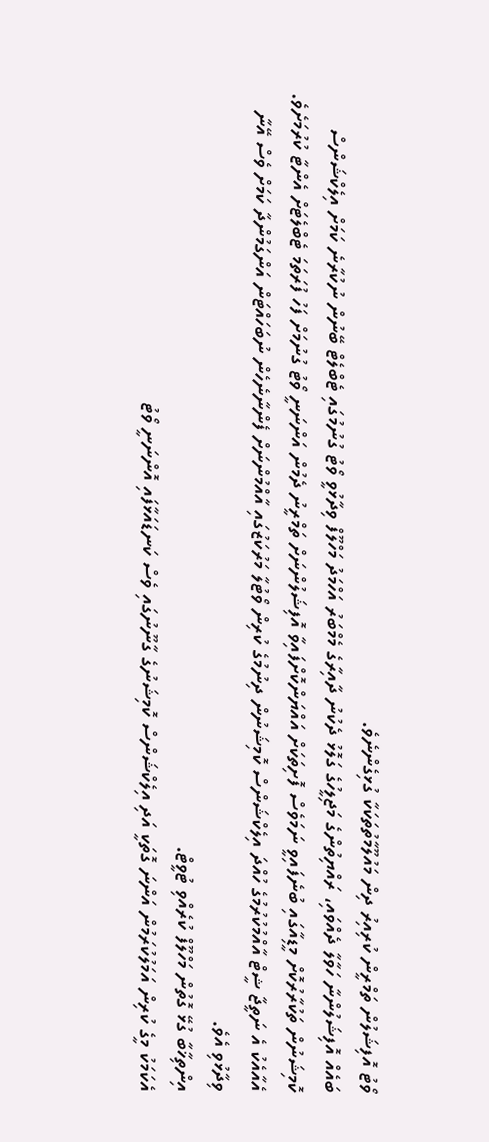ވޯޓު އޮފިޝަލުން ތަމްރީން ކުރިއިރު ދިން މައުލޫމާތުތަކަކާ ގުޅިގެންނެވެ.
ބައެއް އޮފިޝަލުންނާ ހަވާލާ ދެއްވައި، ރައްޔިތުންގެ މަޖިލީހުގެ ގަލޮޅު ދެކުނު ދާއިރާގެ މެމްބަރު އަހްމަދު މަހްލޫފް ވިދާޅުވީ ވޯޓު ގުނުމުގައި ޓެބްލެޓް ބޭނުން ނުކުރާނެ ކަމަށް އިލެކްޝަންސް ކޮމިޝަނުން ތަކުރާރުކޮށް މީޑިއާގައި ބުނެފައިވީ ނަމަވެސް ފޮށިތަކަށް އައްޔަންކޮށްފައިވާ އޮފިޝަލުންނަށް ތަމްރީނު ދެމުން އަންނަނީ ވޯޓު ގުނުމަށް ފަހު ފުރަތަމަ ޓެބްލެޓަށް އެންޓާ ކުރުމަށެވެ. އެއާއެކު އެ ނަތީޖާ ޝީޓް އާއްމުކުރުމުގެ ހުއްދަ އިލެކްޝަންސް ކޮމިޝަނުން ދިނުމުގެ ކުރިން ވޯޓުލާ މަރުކަޒުގައި އާއްމުންނަށް ފެންނާނެހެން ނުބަހައްޓަން އަންގަމުންދާ ކަމަށް ވެސް އޭނާ ވިދާޅުވި އެވެ.
އިންތިޚާބާ ގުޅޭ ގޮތުން މަހްލޫފް ކުރެއްވި ޓުވީޓް.
އެކަމަކު މީގެ ކުރިން އަމަލުކުރަމުން އަންނަ ގޮތަކީ އަދި އިލެކްޝަންސް ކޮމިޝަނުގެ ގާނޫނުގައި ވެސް ކަނޑައަޅާފައި އޮންނަނީ ވޯޓު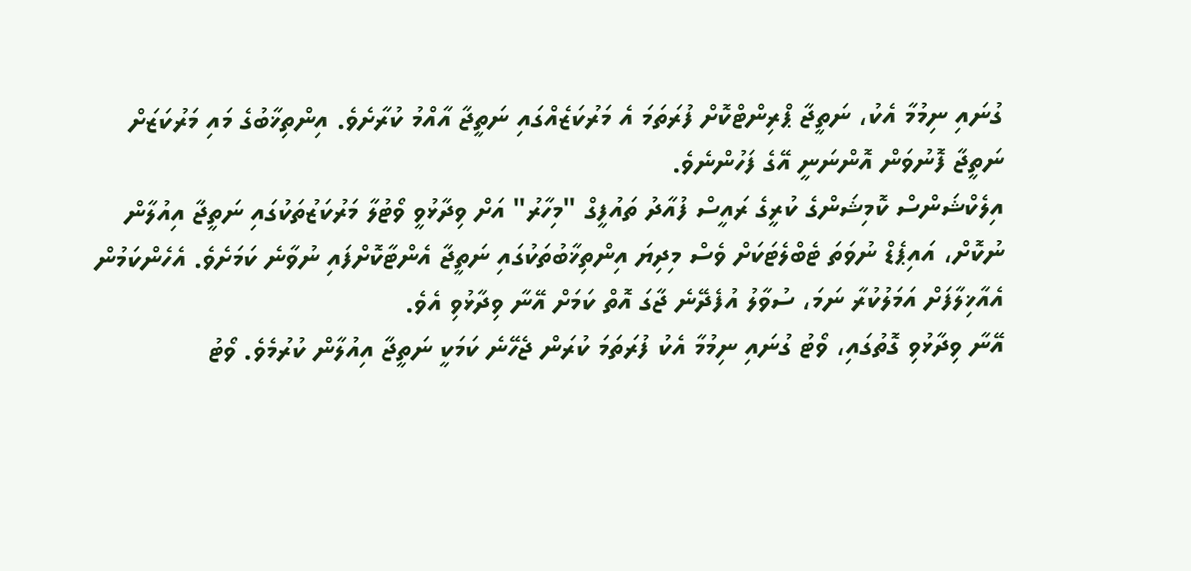ގުނައި ނިމުމާ އެކު، ނަތީޖާ ޕްރިންޓްކޮށް ފުރަތަމަ އެ މަރުކަޒެއްގައި ނަތީޖާ އާއްމު ކުރާށެވެ. އިންތިޚާބުގެ މައި މަރުކަޒަށް ނަތީޖާ ފޮނުވަން އޮންނަނީ އޭގެ ފަހުންނެވެ.
އިލެކްޝަންސް ކޮމިޝަންގެ ކުރީގެ ރައީސް ފުއާދު ތައުފީގް "މިހާރު" އަށް ވިދާޅުވީ ވޯޓުލާ މަރުކަޒުތަކުގައި ނަތީޖާ އިއުލާން ނުކޮށް، އައިޕެޑް ނުވަތަ ޓެބްލެޓަކަށް ވެސް މިދިޔަ އިންތިޚާބުތަކުގައި ނަތީޖާ އެންޓާކޮށްފައި ނުވާނެ ކަމަށެވެ. އެހެންކަމުން އެއާޚިލާފަށް އަމަލުކުރާ ނަމަ، ސުވާލު އުފެދޭނެ ޖާގަ އޮތް ކަމަށް އޭނާ ވިދާޅުވި އެވެ.
އޭނާ ވިދާޅުވި ގޮތުގައި، ވޯޓު ގުނައި ނިމުމާ އެކު ފުރަތަމަ ކުރަން ޖެހޭނެ ކަމަކީ ނަތީޖާ އިއުލާން ކުރުމެވެ. ވޯޓު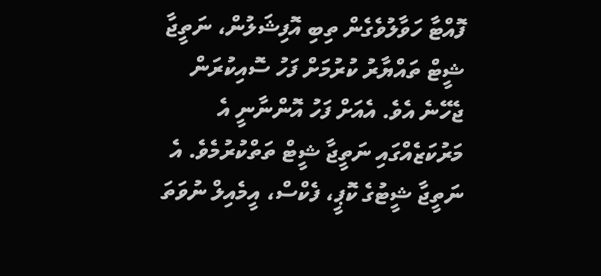ފޮއްޓާ ހަވާލުވެގެން ތިބި އޮފިޝަލުން، ނަތީޖާ ޝީޓް ތައްޔާރު ކުރުމަށް ފަހު ސޮއިކުރަން ޖެހޭނެ އެވެ. އެއަށް ފަހު އޮންނާނީ އެ މަރުކަޒެއްގައި ނަތީޖާ ޝީޓް ތަތްކުރުމެވެ. އެ ނަތީޖާ ޝީޓުގެ ކޮޕީ، ފެކްސް، އީމެއިލް ނުވަތަ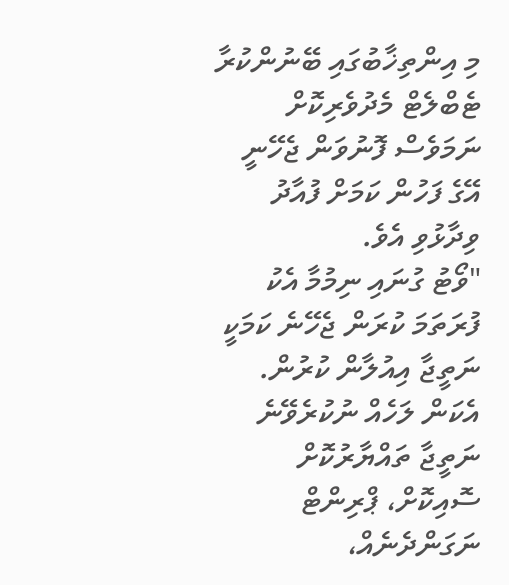މި އިންތިޚާބުގައި ބޭނުންކުރާ ޓެބްލެޓް މެދުވެރިކޮށް ނަމަވެސް ފޮނުވަން ޖެހޭނީ އޭގެ ފަހުން ކަމަށް ފުއާދު ވިދާޅުވި އެވެ.
"ވޯޓު ގުނައި ނިމުމާ އެކު ފުރަތަމަ ކުރަން ޖެހޭނެ ކަމަކީ ނަތީޖާ އިއުލާން ކުރުން. އެކަން ލަހެއް ނުކުރެވޭނެ ނަތީޖާ ތައްޔާރުކޮށް ސޮއިކޮށް، ޕްރިންޓް ނަގަންދެނެއް،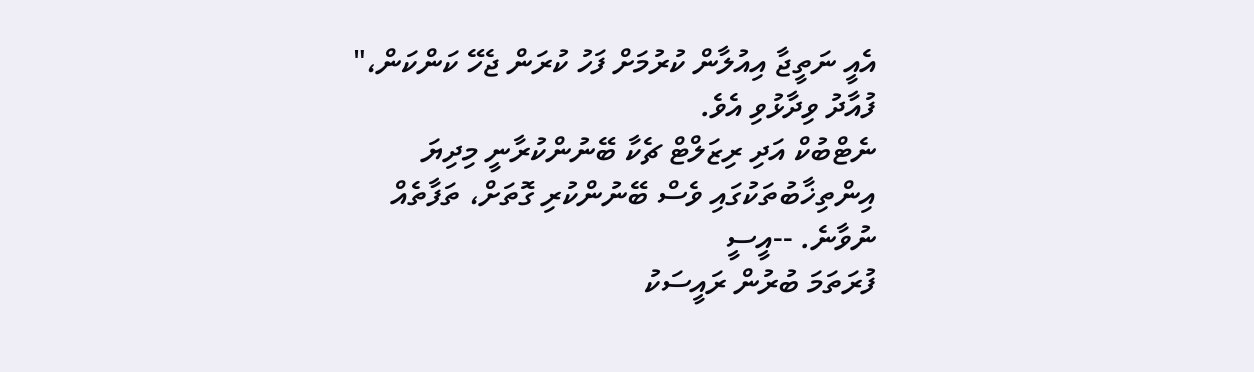އެއީ ނަތީޖާ އިއުލާން ކުރުމަށް ފަހު ކުރަން ޖެހޭ ކަންކަން،" ފުއާދު ވިދާޅުވި އެވެ.
ނެޓްބުކް އަދި ރިޒަލްޓް ޗެކާ ބޭނުންކުރާނީ މިދިޔަ އިންތިޚާބުތަކުގައި ވެސް ބޭނުންކުރި ގޮތަށް، ތަފާތެއް ނުވާނެ. --އީސީ
ފުރަތަމަ ބުރުން ރައީސަކު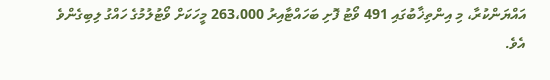އައްޔަންކުރާ، މި އިންތިޚާބުގައި 491 ވޯޓު ފޮށި ބަހައްޓާއިރު 263،000 މީހަކަށް ވޯޓުލުމުގެ ހައްގު ލިބިގެންވެ އެވެ.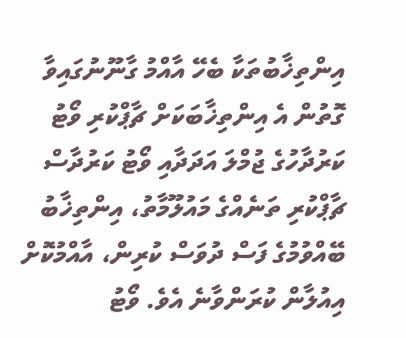އިންތިޚާބުތަކާ ބެހޭ އާއްމު ގާނޫނުގައިވާ ގޮތުން އެ އިންތިޚާބަކަށް ޗާޕްކުރި ވޯޓު ކަރުދާހުގެ ޖުމްލަ އަދަދާއި ވޯޓު ކަރުދާސް ޗާޕްކުރި ތަނެއްގެ މައުލޫމާތު، އިންތިޚާބު ބޭއްވުމުގެ ފަސް ދުވަސް ކުރިން، އާއްމުކޮށް އިއުލާން ކުރަންވާނެ އެވެ. ވޯޓު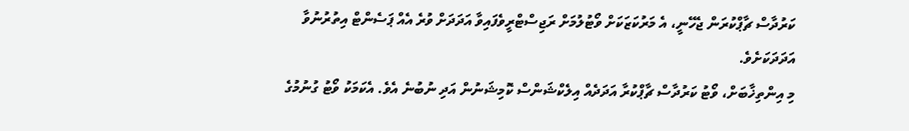ކަރުދާސް ޗާޕްކުރަން ޖެހޭނީ، އެ މަރުކަޒަކަށް ވޯޓުލުމަށް ރަޖިސްޓްރީވެފައިވާ އަދަދަށް ވުރެ އެއް ޕަސެންޓް އިތުރުނުވާ އަދަދަކަށެވެ.
މި އިންތިޚާބަށް، ވޯޓު ކަރުދާސް ޗާޕްކުރާ އަދަދެއް އިލެކްޝަންސް ކޮމިޝަނުން އަދި ނުބުނެ އެވެ. އެކަމަކު ވޯޓު ގުނުމުގެ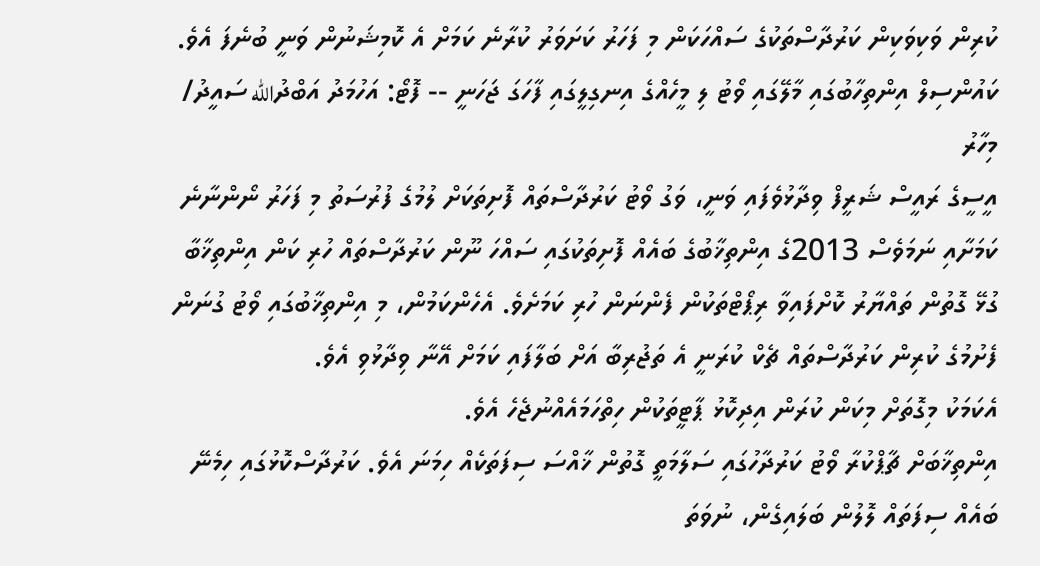ކުރިން ވަކިވަކިން ކަރުދާސްތަކުގެ ސައްހަކަން މި ފަހަރު ކަށަވަރު ކުރާނެ ކަމަށް އެ ކޮމިޝަނުން ވަނީ ބުނެފަ އެވެ.
ކައުންސިލް އިންތިހާބުގައި މާލޭގައި ވޯޓު ލި މީހެއްގެ އިނގިލީގައި ފާހަގަ ޖަހަނީ -- ފޮޓޯ: އަހުމަދު އަބްދުالله ސައީދު/ މިހާރު
އީސީގެ ރައީސް ޝަރީފް ވިދާޅުވެފައި ވަނީ، ވަގު ވޯޓު ކަރުދާސްތައް ފޮށިތަކަށް ލުމުގެ ފުރުސަތު މި ފަހަރު ނޯންނާނެ ކަމަށާއި ނަމަވެސް 2013ގެ އިންތިޚާބުގެ ބައެއް ފޮށިތަކުގައި ސައްހަ ނޫން ކަރުދާސްތައް ހުރި ކަން އިންތިޚާބާ ގުޅޭ ގޮތުން ތައްޔާރު ކޮށްފައިވާ ރިޕޯޓްތަކުން ފެންނަން ހުރި ކަމަށެވެ. އެހެންކަމުން، މި އިންތިޚާބުގައި ވޯޓު ގުނަން ފެށުމުގެ ކުރިން ކަރުދާސްތައް ޗެކް ކުރަނީ އެ ތަޖުރިބާ އަށް ބަލާފައި ކަމަށް އޭނާ ވިދާޅުވި އެވެ.
އެކަމަކު މިގޮތަށް މިކަން ކުރަން އިދިކޮޅު ޕާޓީތަކުން ހިތްހަމައެއްނުޖެހެ އެވެ.
އިންތިޚާބަށް ޗާޕްކުރާ ވޯޓު ކަރުދާހުގައި ސަލާމަތީ ގޮތުން ޚާއްސަ ސިފަތަކެއް ހިމަނަ އެވެ. ކަރުދާސްކޮޅުގައި ހިމެނޭ ބައެއް ސިފަތައް ލޮލުން ބަލައިގެން، ނުވަތަ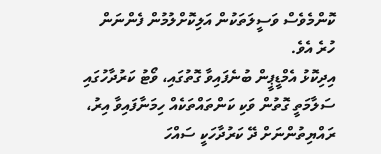ކޮންމެވެސް ވަސީލަތަކުން އަލިކޮށްލުމުން ފެންނަން ހުރެ އެވެ.
އިދިކޮޅު އެމްޑީޕީން ބުނެފައިވާ ގޮތުގައި، ވޯޓު ކަރުދާހުގައި ސަލާމަތީ ގޮތުން ވަކި ކަންތައްތަކެއް ހިމަނާފައިވާ އިރު، ރައްޔިތުންނަށް ދޭ ކަރުދާހަކީ ސައްހަ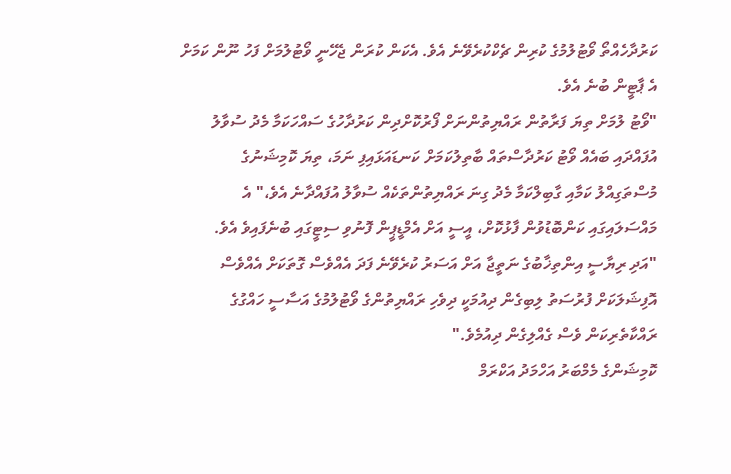ކަރުދާހެއްތޯ ވޯޓުލުމުގެ ކުރިން ޗެކްކުރެވޭނެ އެވެ. އެކަން ކުރަން ޖެހޭނީ ވޯޓުލުމަށް ފަހު ނޫން ކަމަށް އެ ޕާޓީން ބުނެ އެވެ.
"ވޯޓު ލުމަށް ތިޔަ ފަރާތުން ރައްޔިތުންނަށް ފޯރުކޮށްދިން ކަރުދާހުގެ ސައްހަކަމާ މެދު ސުވާލު އުފައްދައި ބައެއް ވޯޓު ކަރުދާސްތައް ބާތިލުކަމަށް ކަނޑައަޅައިފި ނަމަ، ތިޔަ ކޮމިޝަނުގެ މުސްތަގިއްލު ކަމާއި ގާބިލްކަމާ މެދު ގިނަ ރައްޔިތުންތަކެއް ސުވާލު އުފައްދާނެ އެވެ،" އެ މައްސަލައިގައި ކަންބޮޑުވުން ފާޅުކޮށް، އީސީ އަށް އެމްޑީޕީން ފޮނުވި ސިޓީގައި ބުނެފައިވެ އެވެ.
"އަދި ރިޔާސީ އިންތިޚާބުގެ ނަތީޖާ އަށް އަސަރު ކުރެވޭނެ ފަދަ އެއްވެސް ގޮތަކަށް އެއްވެސް އޮފިޝަލަކަށް ފުރުސަތު ލިބިގެން ދިއުމަކީ ދިވެހި ރައްޔިތުންގެ ވޯޓުލުމުގެ އަސާސީ ހައްގުގެ ރައްކާތެރިކަން ވެސް ގެއްލިގެން ދިއުމެވެ."
ކޮމިޝަންގެ މެމްބަރު އަހްމަދު އަކްރަމް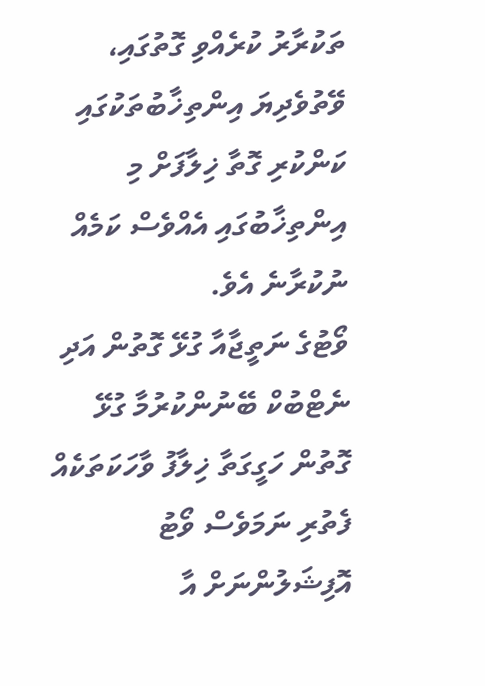ތަކުރާރު ކުރެއްވި ގޮތުގައި، ވޭތުވެދިޔަ އިންތިޚާބުތަކުގައި ކަންކުރި ގޮތާ ޚިލާފަށް މި އިންތިޚާބުގައި އެއްވެސް ކަމެއް ނުކުރާނެ އެވެ.
ވޯޓުގެ ނަތީޖާއާ ގުޅޭ ގޮތުން އަދި ނެޓްބުކް ބޭނުންކުރުމާ ގުޅޭ ގޮތުން ހަގީގަތާ ޚިލާފު ވާހަކަތަކެއް ފެތުރި ނަމަވެސް ވޯޓު އޮފިޝަލުންނަށް އާ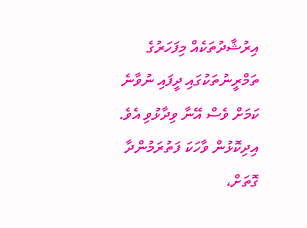އިރުޝާދުތަކެއް މިފަހަރުގެ ތަމްރީނުތަކުގައި ދީފައި ނުވާނެ ކަމަށް ވެސް އޭނާ ވިދާޅުވި އެވެ. އިދިކޮޅުން ވާހަކަ ފަތުރަމުންދާ ގޮތަށް،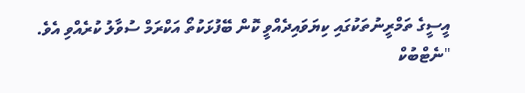އީސީގެ ތަމްރީނުތަކުގައި ކިޔަވައިދެއްވީ ކޮން ބޭފުޅަކުތޯ އަކްރަމް ސުވާލު ކުރެއްވި އެވެ.
"ނެޓްބުކް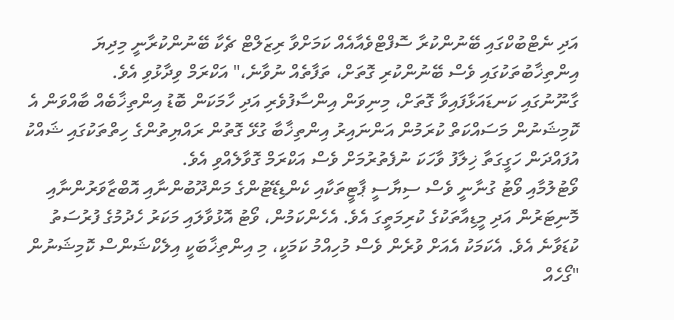އަދި ނެޓްބުކްގައި ބޭނުންކުރާ ސޮފްޓްވެއާއެއް ކަމަށްވާ ރިޒަލްޓް ޗެކާ ބޭނުންކުރާނީ މިދިޔަ އިންތިޚާބުތަކުގައި ވެސް ބޭނުންކުރި ގޮތަށް، ތަފާތެއް ނުވާނެ،" އަކްރަމް ވިދާޅުވި އެވެ.
ގާނޫނުގައި ކަނޑައަޅާފައިވާ ގޮތަށް، މިނިވަން އިންސާފުވެރި އަދި ހާމަކަން ބޮޑު އިންތިޚާބެއް ބާއްވަން އެ ކޮމިޝަނުން މަސައްކަތް ކުރަމުން އަންނައިރު އިންތިޚާބާ ގުޅޭ ގޮތުން ރައްޔިތުންގެ ހިތްތަކުގައި ޝައްކު އުފައްދަން ހަގީގަތާ ޚިލާފު ވާހަކަ ނުފެތުރުމަށް ވެސް އަކްރަމް ގޮވާލެއްވި އެވެ.
ވޯޓުލުމާއި ވޯޓު ގުނާނީ ވެސް ސިޔާސީ ޕާޓީތަކާއި ކެންޑިޑޭޓުންގެ މަންދޫބުންނާއި އޮބްޒާވަރުންނާއި މޮނިޓަރުން އަދި މީޑިއާތަކުގެ ކުރިމަތީގަ އެވެ. އެހެންކަމުން، ވޯޓު އޮޅުވާލައި މަކަރު ހެދުމުގެ ފުރުސަތު ކުޑަވާނެ އެވެ. އެކަމަކު އެއަށް ވުރެން ވެސް މުހިއްމު ކަމަކީ، މި އިންތިޚާބަކީ އިލެކްޝަންސް ކޮމިޝަނުން "ގޯހެއް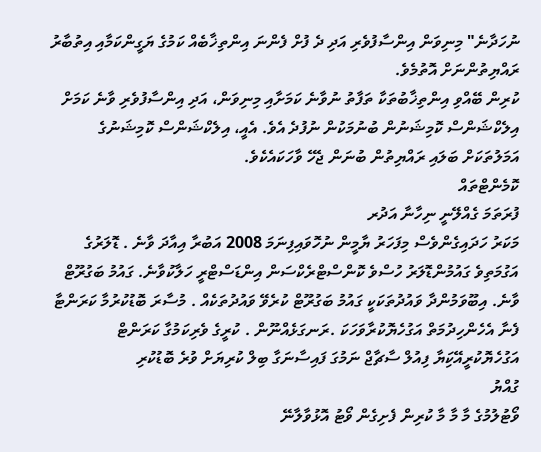ނުހަދާނެ" މިނިވަން އިންސާފުވެރި އަދި ދެ ފުށް ފެންނަ އިންތިޚާބެއް ކަމުގެ ޔަގީންކަމާއި އިތުބާރު ރައްޔިތުންނަށް އޮތުމެވެ.
ކުރިން ބޭއްވި އިންތިޚާބުތަކާ ތަފާތު ނުވާނެ ކަމަށާއި މިނިވަން، އަދި އިންސާފުވެރި ވާނެ ކަމަށް އިލެކްޝަންސް ކޮމިޝަނުން ބުނުމަކުން ނުފުދެ އެވެ. އެއީ، އިލެކްޝަންސް ކޮމިޝަނުގެ އަމަލުތަކަށް ބަލައި ރައްޔިތުން ބުނަން ޖެހޭ ވާހަކައެކެވެ.
ކޮމެންޓްތައް
ފުރަތަމަ ގެއްލޭނީ ނިހާނާ އަދުރ
މަކަރު ހަދައިގެންވެސް މިފަހަރު ޔާމީން ނުހޮވައިފިނަމަ 2008 އަބުރާ އިއާދަ ވާނެ . ޑޮލަރުގެ އަގުމަތިވެ ގައުމުންޑޮލަރު ހުސްވެ ކޮންސްޓްރެކްސަން އިންޑަސްޓްރީ ހަލާކުވާނެ. ގައުމު ބަގުރޫޓް ވާނެ. އިބޫވަމުންދާ ވައުދުތަކަކީ ގައުމު ބަގުރޫޓް ކުރެވޭ ވައުދުތަކެއް . މުސާރަ ބޮޑުކުރުމާ ކަރަންޓާ ފެނާ އެހެންހިދުމަތް އަގުހެޔޮކުރާވަހަކަ .ރަނގަޅެއްނޫން . ކުރީގެ ވެރިކަމުގާ ކަރަންޓް އަގުހެޔޮކުރީއޭކަިޔާ ފިއުލް ސާޗާޖް ނަމުގަ ފައިސާނަގާ ބިލް ކުރިޔަށް ވުރެ ބޮޑުކުރި
ގުއްޔު
ވޯޓުލުމުގެ މާ މާ މާ ކުރިން ފެށިގެން ވޯޓު އޮޅުވާލާނޭ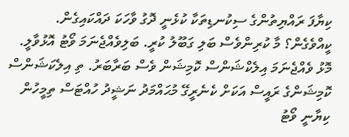ކިޔާފަ ރައްޔިތުންގެ ސިކުނޑިތަކާ ކުޅެނީ ދޮގު ވާހަކަ ދައްކައިގެން. ކީއްވެގެން؟ މާ ކުރިންވެސް ބަލި ގަބޫލު ކުރީ. ބަލިވެއްޖެނަމަ ވޯޓު އޮޅުވާލީ. މޮޅު ވެއްޖެނަމަ އިލެކްޝަންސް ކޮމިޝަން ވެސް ބަރާބަރު. ތި އިލެކަޝަންސް ކޮމިޝަންގެ ރައީސް އަކަށް ކެނެރީގޭ މުޙައްމަދު ނަޝީދު ހުއްޓަސް ތިމީހުން ކިޔާނީ ވޯޓު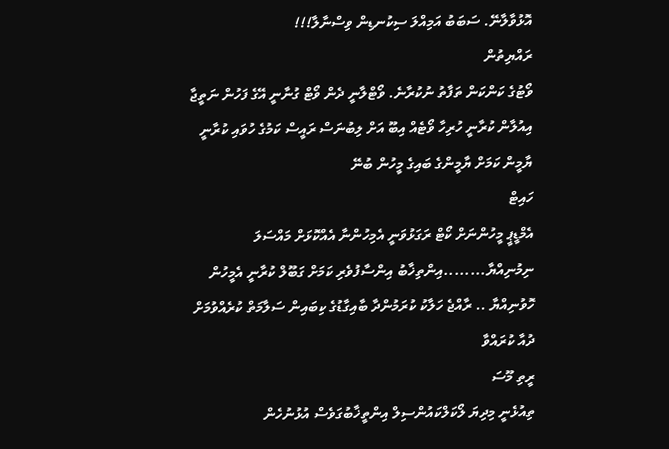އޮޅުވާލާނޭ. ސަބަބު އަމިއްލަ ސިކުނޑިން ވިސްނާލާ!!!
ރައްޔިތުން
ވޯޓުގެ ކަންކަން ތަފާތު ނުކުރާނެ. ވޯޓްލާނީ ދެން ވޯޓް ގުނާނީ އޭގެ ފަހުން ނަތީޖާ އިއުލާން ކުރާނީ ހުރިހާ ވޯޓެއް އިބޫ އަށް ލިބުނަސް ރައީސް ކަމުގެ ހުވައި ކުރާނީ ޔާމީން ކަމަށް ޔާމީންގެ ބައިގެ މީހުން ބުނޭ
ހައިޓް
އެމްޑީޕީ މީހުންނަށް ކޯޓް ރަގަޅުވަނީ އެމިހުންނާ އެއްކޮޅަށް މައްސަލަ ނިމުނިއްޔާ........އިންތިޚާބު އިންސާފުވެރި ކަމަށް ގަބޫލް ކުރާނީ އެމީހުން ހޮވުނިއްޔާ .. ރާއްޖެ ހަލާކު ކުރަމުންދާ ބާއިގާޑުގެ ކިބައިން ސަލާމަތް ކުރެއްވުމަށް ދުއާ ކުރައްވާ
ރީތި މޫސަ
ތިއުޅެނީ މިދިޔަ ލޯކަލްކައުންސިލް އިންތީޚާބުގަވެސް އުޅުނުހެން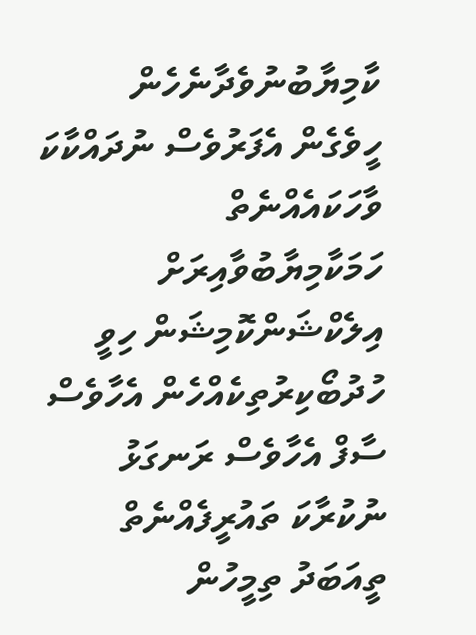ކާމިޔާބުނުވެދާނެހެން ހީވެގެން އެފަރުވެސް ނުދައްކާކަ ވާހަކައެއްނެތް ހަމަކާމިޔާބުވާއިރަށް އިލެކްޝަންކޮމިޝަން ހިވީ ހުދުބޯކިރުތިކެއްހެން އެހާވެސް ސާފް އެހާވެސް ރަނގަޅު ނުކުރާކަ ތައުރީފެއްނެތް ތީއަބަދު ތިމީހުން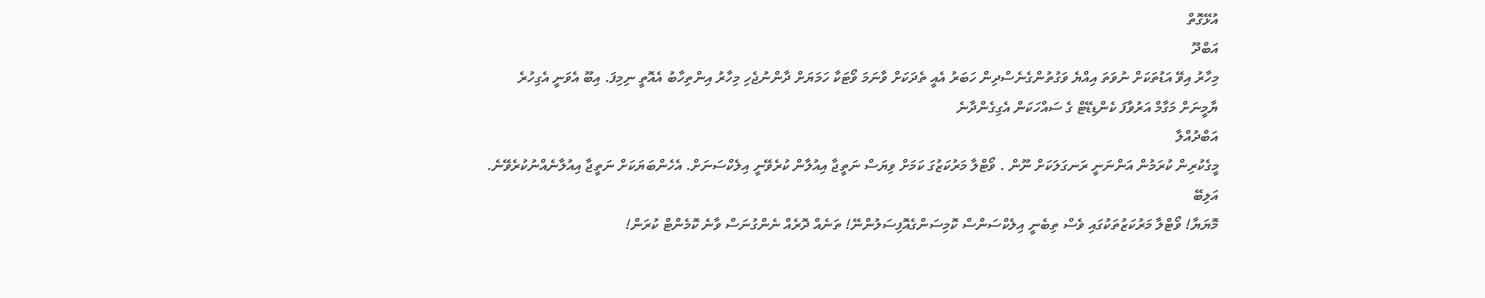އުޅޭގޮތް
އަބްދޫ
މިހާރު އިވޭ އަޑުތަކަށް ނުވަތަ އިއްޔެ ވަގުތުންގެނެސްދިން ހަބަރު އެއީ ތެދަކަށް ވާނަމަ ވޯޓަކާ ހަމަޔަށް ދާންނުޖެހި މިހާރު އިންތިހާބު އެއޮތީ ނިމިފަ. އިބޫ އެވަނީ އެގިހުރެ ޔާމީނަށް މަގާމް އަރުވާފަ ކެންޑިޑޭޓް ގެ ސައްހަކަން އެގިގެންދާނެ
އަބްދުއްލާ
މީގެކުރިން ކުރަމުން އަންނަނީ ރަނގަލަކަށް ނޫން . ވޯޓްލާ މަރުކަޒުގަ ކަމަށް ވިޔަސް ނަތީޖާ އިއުލާން ކުރެވޭނީ އިލެކްސަނަށް. އެހެންބަޔަކަށް ނަތީޖާ އިއުލާނެއްނުކުރެވޭނެ.
އަލިބޭ
މޮޔަޔާ! ވޯޓްލާ މަރުކަޒުތަކުގައި ވެސް ތިބެނީ އިލެކްސަންސް ކޮމިސަންގެއޮފިސަލުންނޭ! ތަނެއް ދޮރެއް ނެންގުނަސް ވާނެ ކޮމެންޓް ކުރަން!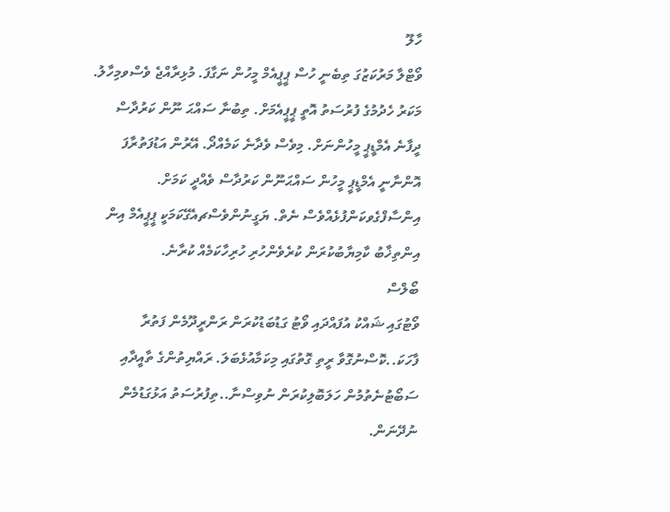ހާލޫ
ވޯޓްލާ މަރުކަޒުގަ ތިބެނީ ހުސް ޕީޕީއެމް މީހުން ނަގާފަ. މުޅިރާއްޖެ ވެސްވމިހާލު. މަކަރު ހެދުމުގެ ފުރުސަތު އޮތީ ޕީޕީއެމަށް. ތިބުނާ ސައްޙަ ނޫން ކަރުދާސް ދީފާނެ އެމްޑީޕީ މީހުންނަށް. މިވެސް ވެދާނެ ކަމެއްދޯ. އޭރުން އަޑުފަތުރާފަ އޮންނާނީ އެމްޑީޕީ މީހުން ސައްޙަނޫން ކަރުދާސް ވެއްދީ ކަމަށް. އިންސާފްގެވކަންފުޅެއްވެސް ނެތް. ޔަގީނުންވެސްޗއެގޭކަމަކީ ޕީޕީއެމް އިން އިންތިޚާބު ކާމިޔާބުކުރަން ކުރެވެންހުރި ހުރިހާކަމެއް ކުރާނެ.
ބޯލްސް
ވޯޓުގައި ޝައްކު އުފައްދައި ވޯޓު ގަޑުބަޑުކުރަން ރަންރީދޫމެން ފަތުރާ ފާހަކަ..ކޮސްނުގޮވާ ރީތި ގޮތުގައި މިކަމާއުޅެބަލަ. ރައްޔިތުންގެ ތާއީދާއި ސަބޯޓުނެތުމުން ހަލަބޮލިކުރަން ނުވިސްނާ..ތިފުރުސަތު އަޅުގަޑުމެން ނުދޭނަން.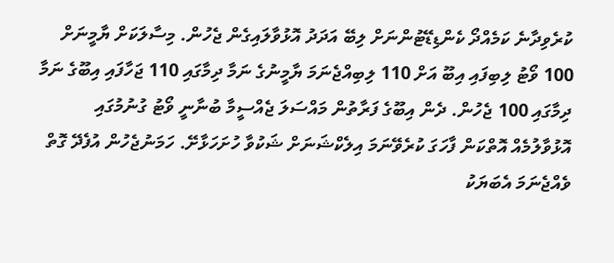ކުރެވިދާނެ ކަމެއްދޯ ކެންޑިޑޭޓުންނަށް ލިބޭ އަދަދު އޮޅުވާލައިގެން ޖެހުން. މިސާލަކަށް ޔާމީނަށް 100 ވޯޓު ލިބިފައި އިބޫ އަށް 110 ލިބިއްޖެނަމަ ޔާމީނުގެ ނަމާ ދިމާގައި 110 ޖަހާފައި އިބޫގެ ނަމާ ދިމާގައި 100 ޖެހުން. ދެން އިބޫގެ ފަރާތުން މައްސަލަ ޖެއްސީމާ ބުނާނީ ވޯޓު ގުނުމުގައި އޮޅުވާލުމެއް އޮތްކަން ފާހަގަ ކުރެވޭނަމަ އިލެކްޝަނަށް ޝަކުވާ ހުށަހަޅާށޭ. ހަމަނުޖެހުން އުފެދޭ ގޮތް ވެއްޖެނަމަ އެބަޔަކު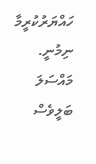ހައްޔަރުކުރީމާ ނިމުނީ. މައްސަލަ ބަލީވެސް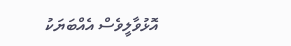އޮޅުވާލީވެސް އެއްބަޔަކު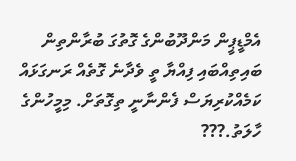އެމްޑީޕީން މަންދޫބުންގެ ގޮތުގަ ބުރާންތިން ބައިތިއްބައި ފިއްޔާ ތީ ވެދާނެ ގޮތެއް ރަނގަޅައް ކަމެއްކުރިޔަސް ފެންނާނީ ތިގޮތަށް. މިމީހުންގެ ހާލަތު.???